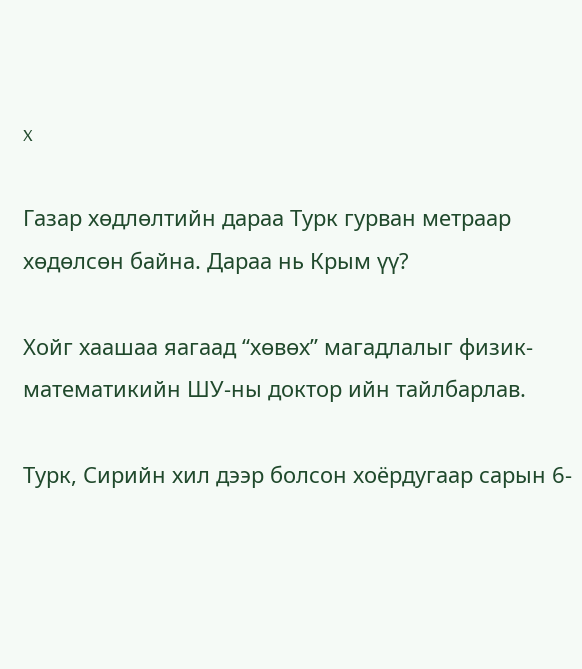x

Газар хөдлөлтийн дараа Турк гурван метраар хөдөлсөн байна. Дараа нь Крым үү?

Хойг хаашаа яагаад “хөвөх” магадлалыг физик-математикийн ШУ-ны доктор ийн тайлбарлав.

Турк, Сирийн хил дээр болсон хоёрдугаар сарын 6-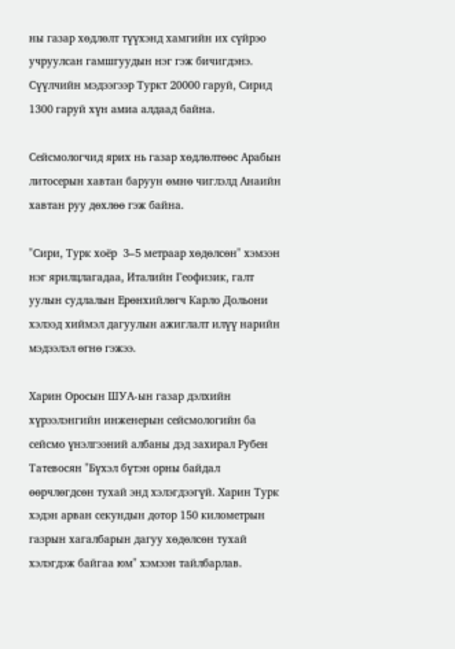ны газар хөдлөлт түүхэнд хамгийн их сүйрэо учруулсан гамшгуудын нэг гэж бичигдэнэ. Сүүлчийн мэдээгээр Туркт 20000 гаруй, Сирид 1300 гаруй хүн амиа алдаад байна.

Сейсмологчид ярих нь газар хөдлөлтөөс Арабын литосерын хавтан баруун өмнө чиглэлд Анаийн хавтан руу дөхлөө гэж байна.

"Сири, Турк хоёр  3–5 метраар хөдөлсөн" хэмээн нэг ярилцлагадаа, Италийн Геофизик, галт уулын судлалын Ерөнхийлөгч Карло Дольони хэлээд хиймэл дагуулын ажиглалт илүү нарийн мэдээлэл өгнө гэжээ.

Харин Оросын ШУА-ын газар дэлхийн хүрээлэнгийн инженерын сейсмологийн ба сейсмо үнэлгээний албаны дэд захирал Рубен Татевосян "Бүхэл бүтэн орны байдал өөрчлөгдсөн тухай энд хэлэгдээгүй. Харин Турк хэдэн арван секундын дотор 150 километрын газрын хагалбарын дагуу хөдөлсөн тухай хэлэгдэж байгаа юм" хэмээн тайлбарлав.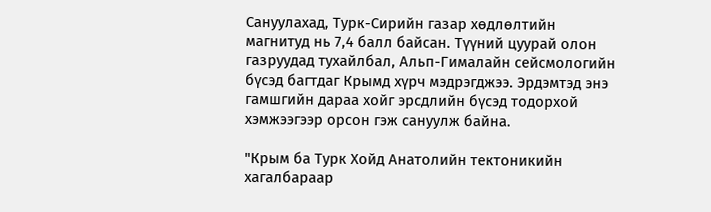Сануулахад, Турк-Сирийн газар хөдлөлтийн магнитуд нь 7,4 балл байсан. Түүний цуурай олон газруудад тухайлбал, Альп-Гималайн сейсмологийн бүсэд багтдаг Крымд хүрч мэдрэгджээ. Эрдэмтэд энэ гамшгийн дараа хойг эрсдлийн бүсэд тодорхой хэмжээгээр орсон гэж сануулж байна.

"Крым ба Турк Хойд Анатолийн тектоникийн хагалбараар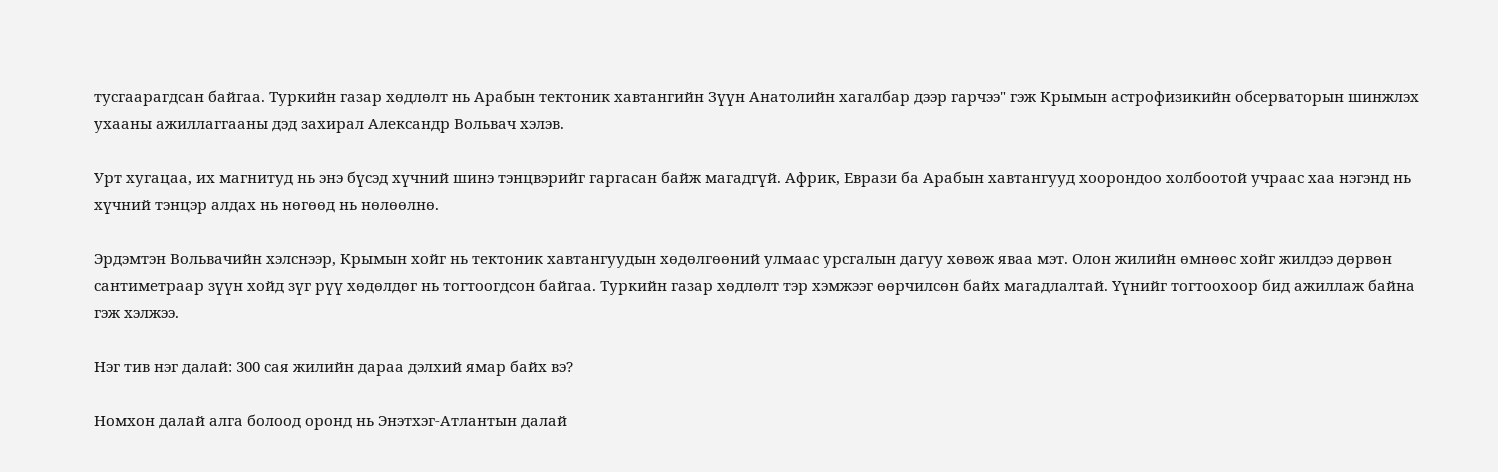тусгаарагдсан байгаа. Туркийн газар хөдлөлт нь Арабын тектоник хавтангийн Зүүн Анатолийн хагалбар дээр гарчээ" гэж Крымын астрофизикийн обсерваторын шинжлэх ухааны ажиллаггааны дэд захирал Александр Вольвач хэлэв.

Урт хугацаа, их магнитуд нь энэ бүсэд хүчний шинэ тэнцвэрийг гаргасан байж магадгүй. Африк, Еврази ба Арабын хавтангууд хоорондоо холбоотой учраас хаа нэгэнд нь хүчний тэнцэр алдах нь нөгөөд нь нөлөөлнө.

Эрдэмтэн Вольвачийн хэлснээр, Крымын хойг нь тектоник хавтангуудын хөдөлгөөний улмаас урсгалын дагуу хөвөж яваа мэт. Олон жилийн өмнөөс хойг жилдээ дөрвөн сантиметраар зүүн хойд зүг рүү хөдөлдөг нь тогтоогдсон байгаа. Туркийн газар хөдлөлт тэр хэмжээг өөрчилсөн байх магадлалтай. Үүнийг тогтоохоор бид ажиллаж байна гэж хэлжээ.

Нэг тив нэг далай: 300 сая жилийн дараа дэлхий ямар байх вэ?

Номхон далай алга болоод оронд нь Энэтхэг-Атлантын далай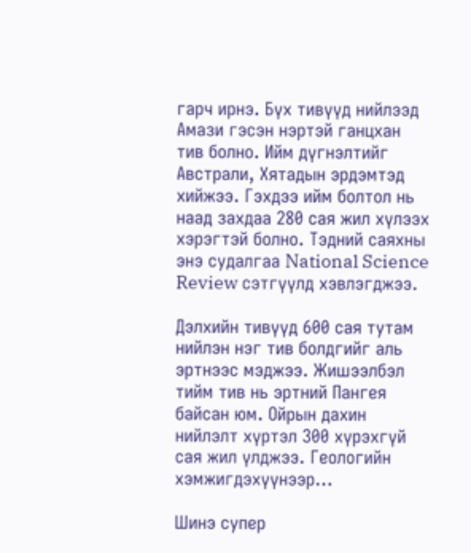гарч ирнэ. Бүх тивүүд нийлээд Амази гэсэн нэртэй ганцхан тив болно. Ийм дүгнэлтийг Австрали, Хятадын эрдэмтэд хийжээ. Гэхдээ ийм болтол нь наад захдаа 280 сая жил хүлээх хэрэгтэй болно. Тэдний саяхны энэ судалгаа National Science Review сэтгүүлд хэвлэгджээ.

Дэлхийн тивүүд 600 сая тутам нийлэн нэг тив болдгийг аль эртнээс мэджээ. Жишээлбэл тийм тив нь эртний Пангея байсан юм. Ойрын дахин нийлэлт хүртэл 300 хүрэхгүй сая жил үлджээ. Геологийн хэмжигдэхүүнээр...

Шинэ супер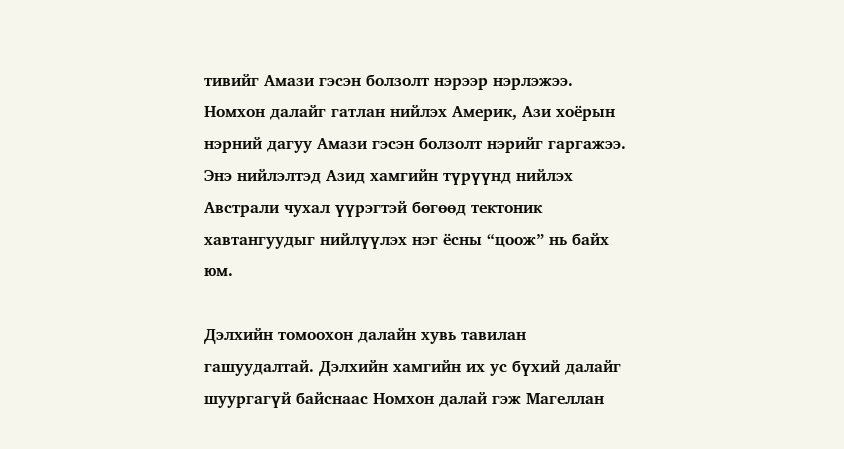тивийг Амази гэсэн болзолт нэрээр нэрлэжээ. Номхон далайг гатлан нийлэх Америк, Ази хоёрын нэрний дагуу Амази гэсэн болзолт нэрийг гаргажээ. Энэ нийлэлтэд Азид хамгийн түрүүнд нийлэх Австрали чухал үүрэгтэй бөгөөд тектоник хавтангуудыг нийлүүлэх нэг ёсны “цоож” нь байх юм.

Дэлхийн томоохон далайн хувь тавилан гашуудалтай. Дэлхийн хамгийн их ус бүхий далайг шуургагүй байснаас Номхон далай гэж Магеллан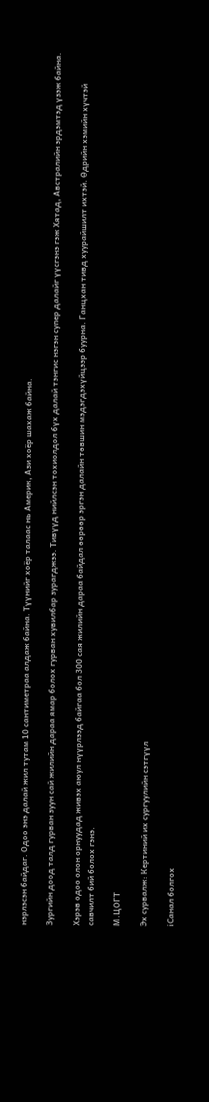нэрлэсэн байдаг. Одоо энэ далай жил тутам 10 сантиметраа алдаж байна. Түүнийг хоёр талаас нь Америк, Ази хоёр шахаж байна.

Зургийн доод талд гурван зуун сай жилийн дараа ямар болох гурван хувилбар зурагджээ. Тивүүд нийлсэн тохиолдол бүх далай тэнгис нэгэн супер далайг үүсгэнэ гэж Хятад, Австралийн эрдэмтэд үзэж байна.

Хэрэв одоо олон орнуудад живэх аюул нүүрлээд байгаа бол 300 сая жилийн дараа байдал өөрөөр эргэн далайн төвшин мэдэгдэхүйцээр буурна. Ганцхан тивд хуурайшилт ихтэй. Өдрийн хэмийн хүчтэй савчилт бий болох гэнэ.

М.ЦОГТ

Эх сурвалж: Кертиний их сургуулийн сэтгүүл

iСанал болгох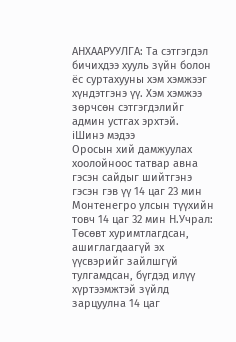АНХААРУУЛГА: Та сэтгэгдэл бичихдээ хууль зүйн болон ёс суртахууны хэм хэмжээг хүндэтгэнэ үү. Хэм хэмжээ зөрчсөн сэтгэгдэлийг админ устгах эрхтэй.
iШинэ мэдээ
Оросын хий дамжуулах хоолойноос татвар авна гэсэн сайдыг шийтгэнэ гэсэн гэв үү 14 цаг 23 мин Монтенегро улсын түүхийн товч 14 цаг 32 мин Н.Учрал: Төсөвт хуримтлагдсан, ашиглагдаагүй эх үүсвэрийг зайлшгүй тулгамдсан, бүгдэд илүү хүртээмжтэй зүйлд зарцуулна 14 цаг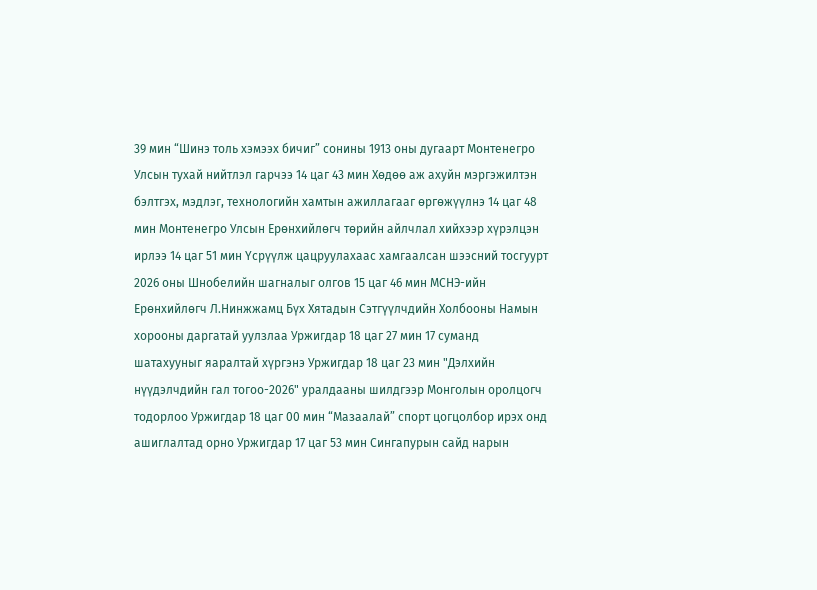39 мин “Шинэ толь хэмээх бичиг” сонины 1913 оны дугаарт Монтенегро Улсын тухай нийтлэл гарчээ 14 цаг 43 мин Хөдөө аж ахуйн мэргэжилтэн бэлтгэх, мэдлэг, технологийн хамтын ажиллагааг өргөжүүлнэ 14 цаг 48 мин Монтенегро Улсын Ерөнхийлөгч төрийн айлчлал хийхээр хүрэлцэн ирлээ 14 цаг 51 мин Үсрүүлж цацруулахаас хамгаалсан шээсний тосгуурт 2026 оны Шнобелийн шагналыг олгов 15 цаг 46 мин МСНЭ-ийн Ерөнхийлөгч Л.Нинжжамц Бүх Хятадын Сэтгүүлчдийн Холбооны Намын хорооны даргатай уулзлаа Уржигдар 18 цаг 27 мин 17 суманд шатахууныг яаралтай хүргэнэ Уржигдар 18 цаг 23 мин "Дэлхийн нүүдэлчдийн гал тогоо-2026" уралдааны шилдгээр Монголын оролцогч тодорлоо Уржигдар 18 цаг 00 мин “Мазаалай” спорт цогцолбор ирэх онд ашиглалтад орно Уржигдар 17 цаг 53 мин Сингапурын сайд нарын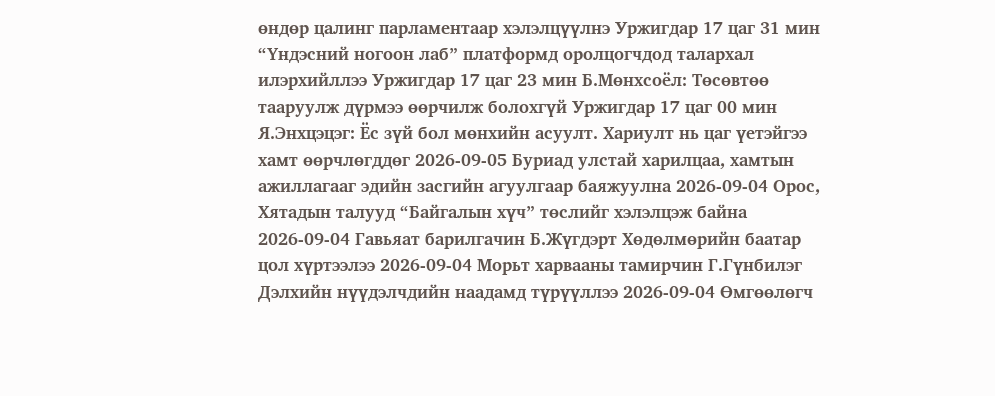өндөр цалинг парламентаар хэлэлцүүлнэ Уржигдар 17 цаг 31 мин “Үндэсний ногоон лаб” платформд оролцогчдод талархал илэрхийллээ Уржигдар 17 цаг 23 мин Б.Мөнхсоёл: Төсөвтөө тааруулж дүрмээ өөрчилж болохгүй Уржигдар 17 цаг 00 мин Я.Энхцэцэг: Ёс зүй бол мөнхийн асуулт. Хариулт нь цаг үетэйгээ хамт өөрчлөгддөг 2026-09-05 Буриад улстай харилцаа, хамтын ажиллагааг эдийн засгийн агуулгаар баяжуулна 2026-09-04 Орос, Хятадын талууд “Байгалын хүч” төслийг хэлэлцэж байна 2026-09-04 Гавьяат барилгачин Б.Жүгдэрт Хөдөлмөрийн баатар цол хүртээлээ 2026-09-04 Морьт харвааны тамирчин Г.Гүнбилэг Дэлхийн нүүдэлчдийн наадамд түрүүллээ 2026-09-04 Өмгөөлөгч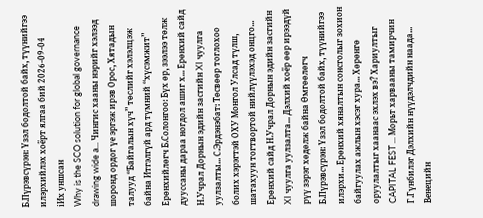Б.Пүрэвсүрэн: Үзэл бодолтой байх, түүнийгээ илэрхийлэх хоёрт ялгаа бий 2026-09-04
iИх уншсан
Why is the SCO solution for global governance drawing wide a... Чингис хааны нэрийг хэлээд шоронд ордог үе эргэж ирэв Орос, Хятадын талууд “Байгалын хүч” төслийг хэлэлцэж байна Итгэлгүй ард түмний “хүсэмжит” Ерөнхийлөгч Б.Солонгоо: Бүх өр, зээлээ төлж дууссаны дараа ногдол ашиг х... Ерөнхий сайд Н.Учрал Дорнын эдийн засгийн XI чуулга уулзалты... С.Эрдэнэбат: Төсвөөр тоглохоо болих хэрэгтэй ОХУ Монгол Улсад түлш, шатахуун тогтвортой нийлүүлэхэд онцго... Ерөнхий сайд Н.Учрал Дорнын эдийн засгийн XI чуулга уулзалта... Дэлхий хоёр өөр ирээдүй рүү зэрэг хөдөлж байна Өмгөөлөгч Б.Пүрэвсүрэн: Үзэл бодолтой байх, түүнийгээ илэрхи... Ерөнхий хяналтын сонсголыг зохион байгуулах ажлын хэсэг хура... Хөрөнгө оруулалтыг хаанаас эхлэх вэ? Хариултыг CAPITAL FEST ... Морьт харвааны тамирчин Г.Гүнбилэг Дэлхийн нүүдэлчдийн наада... Венецийн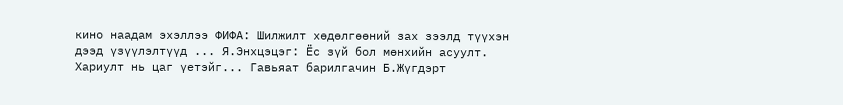кино наадам эхэллээ ФИФА: Шилжилт хөдөлгөөний зах зээлд түүхэн дээд үзүүлэлтүүд ... Я.Энхцэцэг: Ёс зүй бол мөнхийн асуулт. Хариулт нь цаг үетэйг... Гавьяат барилгачин Б.Жүгдэрт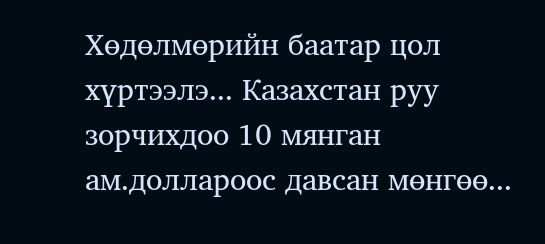Хөдөлмөрийн баатар цол хүртээлэ... Казахстан руу зорчихдоо 10 мянган ам.доллароос давсан мөнгөө...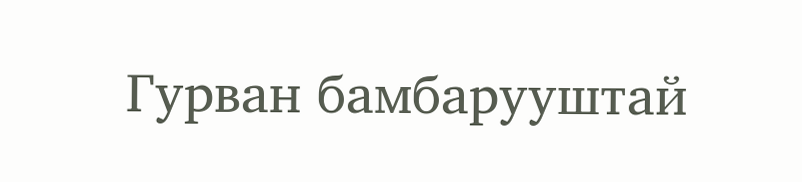Гурван бамбарууштай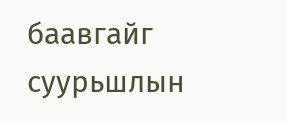баавгайг суурьшлын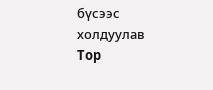бүсээс холдуулав
Top